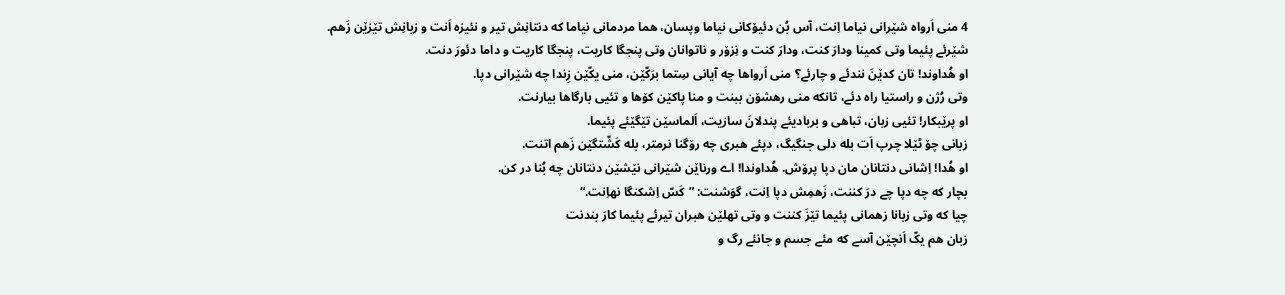4 منی اَرواه شێرانی نیاما اِنت، آس بُن دئیۆکانی نیاما وپسان، هما مردمانی نیاما که دنتانِش تیر و نئیزه اَنت و زبانِش تێزێن زَهم.
شێرئے پئیما وتی کمینا ودارَ کنت، ودارَ کنت و نِزۆر و ناتوانان وتی پنجگا کاریت، پنجگا کاریت و داما دئورَ دنت.
او هُداوند! تان کدێنَ نندئے و چارئے؟ منی اَرواها چه آیانی سِتما برَکّێن، منی یکّێن زِندا چه شێرانی دپا.
وتی رُژن و راستیا راه دئے، تانکه منی رهشۆن ببنت و منا پاکێن کۆها و تئیی بارگاها بیارنت.
او پرێبکار! تئیی زبان، تباهی و بربادیئے پندلانَ سازیت، اَلماسێن تێگێئے پئیما.
زبانی چۆ ٹێلا چرپ اَت بله دلی جنگیگ، دپئے هبری چه رۆگنا نرمتر، بله کَشّتگێن زَهم اتنت.
او هُدا! اِشانی دنتانان مان دپا پرۆش. هُداوندا! اے ورناێن شێرانی نێشێن دنتانان چه بُنا در کن.
بچار که چه دپا چے درَ کننت، زَهمِش دپا اِنت، گوَشنت: ”کَسّ اِشکنگا نهاِنت.“
چیا که وتی زبانا زهمانی پئیما تێزَ کننت و وتی تهلێن هبران تیرئے پئیما کارَ بندنت
زبان هم یکّ اَنچێن آسے که مئے جسم و جانئے رگ و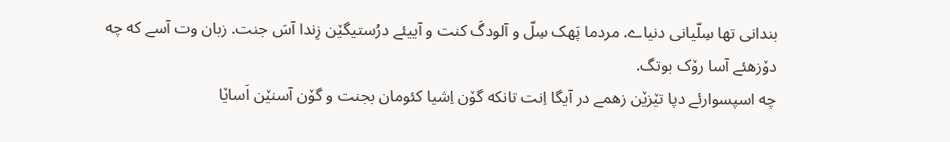بندانی تها سِلّیانی دنیاے. مردما پَهک سِلّ و آلودگَ کنت و آییئے درُستیگێن زِندا آسَ جنت. زبان وت آسے که چه دۆزهئے آسا رۆک بوتگ.
چه اسپسوارئے دپا تێزێن زهمے در آیگا اِنت تانکه گۆن اِشیا کئومان بجنت و گۆن آسنێن اَساێا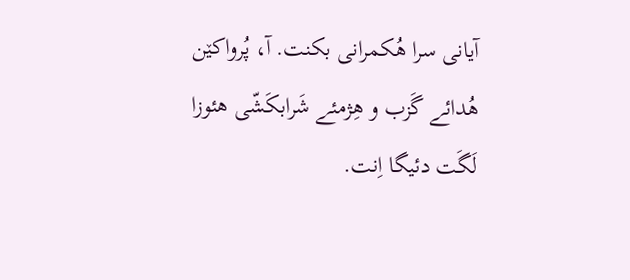آیانی سرا هُکمرانی بکنت. آ، پُرواکێن هُدائے گَزب و هِژمئے شَرابکَشّی هئوزا لَگَت دئیگا اِنت.